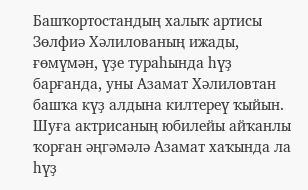Башҡортостандың халыҡ артисы Зөлфиә Хәлилованың ижады, ғөмүмән, үҙе тураһында һүҙ барғанда, уны Азамат Хәлиловтан башҡа күҙ алдына килтереү ҡыйын. Шуға актрисаның юбилейы айҡанлы ҡорған әңгәмәлә Азамат хаҡында ла һүҙ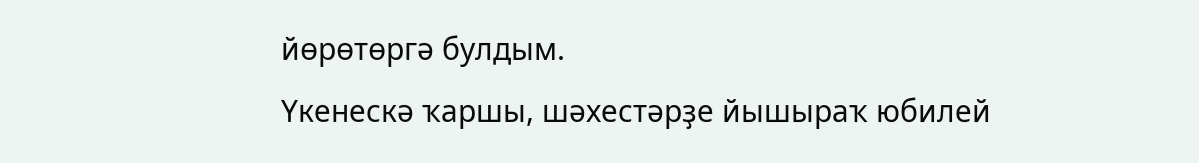йөрөтөргә булдым.
Үкенескә ҡаршы, шәхестәрҙе йышыраҡ юбилей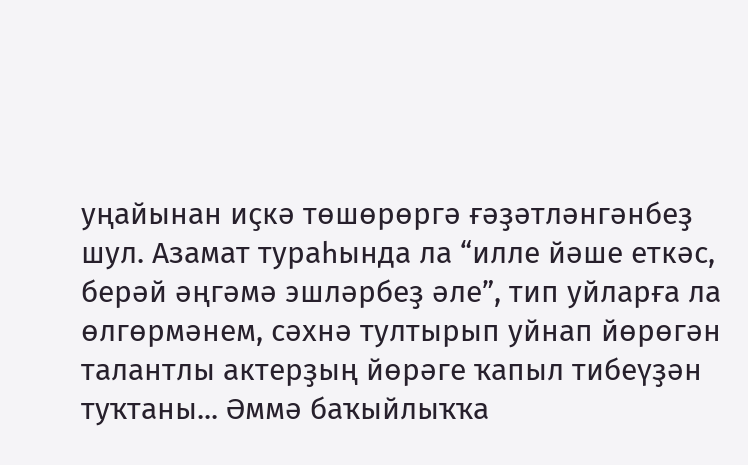уңайынан иҫкә төшөрөргә ғәҙәтләнгәнбеҙ шул. Азамат тураһында ла “илле йәше еткәс, берәй әңгәмә эшләрбеҙ әле”, тип уйларға ла өлгөрмәнем, сәхнә тултырып уйнап йөрөгән талантлы актерҙың йөрәге ҡапыл тибеүҙән туҡтаны... Әммә баҡыйлыҡҡа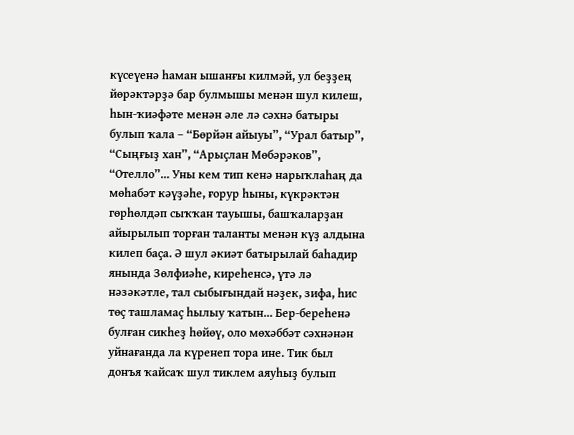күсеүенә һаман ышанғы килмәй, ул беҙҙең йөрәктәрҙә бар булмышы менән шул килеш, һын-ҡиәфәте менән әле лә сәхнә батыры булып ҡала – “Бөрйән айыуы”, “Урал батыр”, “Сыңғыҙ хан”, “Арыҫлан Мөбәрәков”, “Отелло”... Уны кем тип кенә нарыҡлаһаң да мөһабәт кәүҙәһе, ғорур һыны, күкрәктән гөрһөлдәп сыҡҡан тауышы, башҡаларҙан айырылып торған таланты менән күҙ алдына килеп баҫа. Ә шул әкиәт батырылай баһадир янында Зөлфиәһе, киреһенсә, үтә лә нәзәкәтле, тал сыбығындай нәҙек, зифа, һис төҫ ташламаҫ һылыу ҡатын... Бер-береһенә булған сикһеҙ һөйөү, оло мөхәббәт сәхнәнән уйнағанда ла күренеп тора ине. Тик был донъя ҡайсаҡ шул тиклем аяуһыҙ булып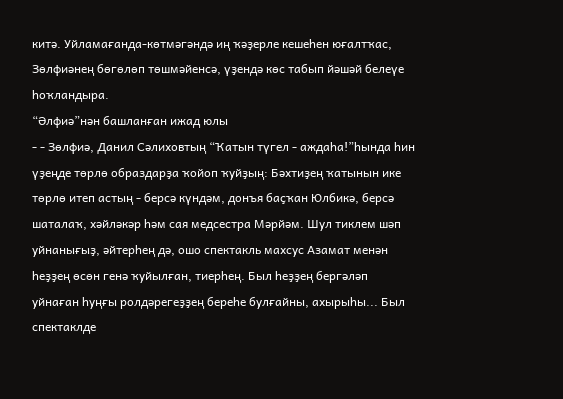китә. Уйламағанда-көтмәгәндә иң ҡәҙерле кешеһен юғалтҡас, Зөлфиәнең бөгөлөп төшмәйенсә, үҙендә көс табып йәшәй белеүе һоҡландыра.
“Әлфиә”нән башланған ижад юлы
- - Зөлфиә, Данил Сәлиховтың “Ҡатын түгел - аждаһа!”һында һин үҙеңде төрлө образдарҙа ҡойоп ҡуйҙың: Бәхтиҙең ҡатынын ике төрлө итеп астың - берсә күндәм, донъя баҫҡан Юлбикә, берсә шаталаҡ, хәйләкәр һәм сая медсестра Мәрйәм. Шул тиклем шәп уйнанығыҙ, әйтерһең дә, ошо спектакль махсус Азамат менән һеҙҙең өсөн генә ҡуйылған, тиерһең. Был һеҙҙең бергәләп уйнаған һуңғы ролдәрегеҙҙең береһе булғайны, ахырыһы... Был спектаклде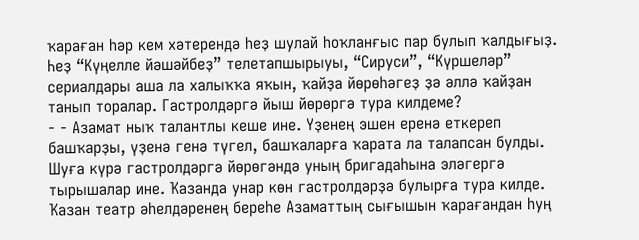ҡараған һәр кем хәтерендә һеҙ шулай һоҡланғыс пар булып ҡалдығыҙ. Һеҙ “Күңелле йәшәйбеҙ” телетапшырыуы, “Сируси”, “Күршеләр” сериалдары аша ла халыҡҡа яҡын, ҡайҙа йөрөһәгеҙ ҙә әллә ҡайҙан танып торалар. Гастролдәргә йыш йөрөргә тура килдеме?
- - Азамат ныҡ талантлы кеше ине. Үҙенең эшен еренә еткереп башҡарҙы, үҙенә генә түгел, башҡаларға ҡарата ла талапсан булды. Шуға күрә гастролдәргә йөрөгәндә уның бригадаһына эләгергә тырышалар ине. Ҡазанда унар көн гастролдәрҙә булырға тура килде. Ҡазан театр әһелдәренең береһе Азаматтың сығышын ҡарағандан һуң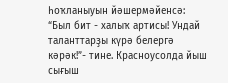һоҡланыуын йәшермәйенсә: “Был бит - халыҡ артисы! Ундай таланттарҙы күрә белергә кәрәк!”- тине. Красноусолда йыш сығыш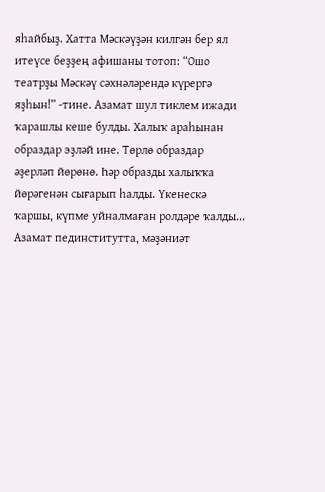яһайбыҙ. Хатта Мәскәүҙән килгән бер ял итеүсе беҙҙең афишаны тотоп: “Ошо театрҙы Мәскәү сәхнәләрендә күрергә яҙһын!” -тине. Азамат шул тиклем ижади ҡарашлы кеше булды. Халыҡ араһынан образдар эҙләй ине. Төрлө образдар әҙерләп йөрөнө. Һәр образды халыҡҡа йөрәгенән сығарып һалды. Үкенескә ҡаршы, күпме уйналмаған ролдәре ҡалды...
Азамат пединститутта, мәҙәниәт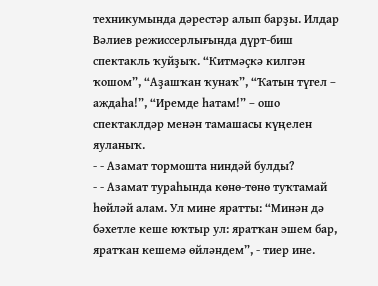техникумында дәрестәр алып барҙы. Илдар Вәлиев режиссерлығында дүрт-биш спектакль ҡуйҙыҡ. “Китмәҫкә килгән ҡошом”, “Аҙашҡан ҡунаҡ”, “Ҡатын түгел – аждаһа!”, “Иремде һатам!” – ошо спектаклдәр менән тамашасы күңелен яуланыҡ.
- - Азамат тормошта ниндәй булды?
- - Азамат тураһында көнө-төнө туҡтамай һөйләй алам. Ул мине яратты: “Минән дә бәхетле кеше юҡтыр ул: яратҡан эшем бар, яратҡан кешемә өйләндем”, - тиер ине.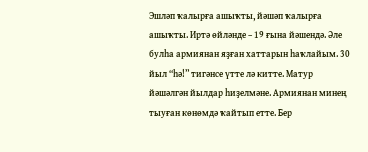Эшләп ҡалырға ашыҡты, йәшәп ҡалырға ашыҡты. Иртә өйләнде – 19 ғына йәшендә. Әле булһа армиянан яҙған хаттарын һаҡлайым. 30 йыл “һә!” тигәнсе үтте лә китте. Матур йәшәлгән йылдар һиҙелмәне. Армиянан минең тыуған көнөмдә ҡайтып етте. Бер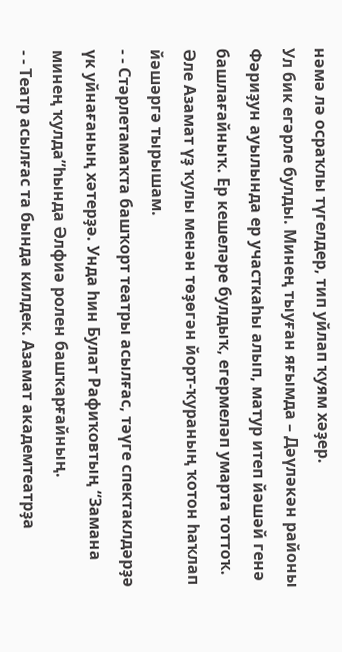нәмә лә осраҡлы түгелдер, тип уйлап ҡуям хәҙер.
Ул бик егәрле булды. Минең тыуған яғымда – Дәүләкән районы Фәриҙун ауылында ер участкаһы алып, матур итеп йәшәй генә башлағайныҡ. Ер кешеләре булдыҡ, егермеләп умарта тоттоҡ. Әле Азамат үҙ ҡулы менән төҙөгән йорт-ҡураның ҡотон һаҡлап йәшәргә тырышам.
- - Стәрлетамаҡта башҡорт театры асылғас, тәүге спектаклдәрҙә үк уйнағаның хәтерҙә. Унда һин Булат Рафиҡовтың “Замана минең ҡулда”һында Әлфиә ролен башҡарғайның.
- - Театр асылғас та бында килдек. Азамат академтеатрҙа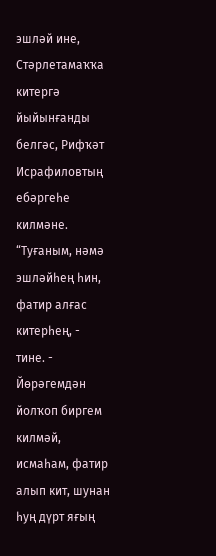эшләй ине, Стәрлетамаҡҡа китергә йыйынғанды белгәс, Рифҡәт Исрафиловтың ебәргеһе килмәне. “Туғаным, нәмә эшләйһең һин, фатир алғас китерһең, - тине. - Йөрәгемдән йолҡоп биргем килмәй, исмаһам, фатир алып кит, шунан һуң дүрт яғың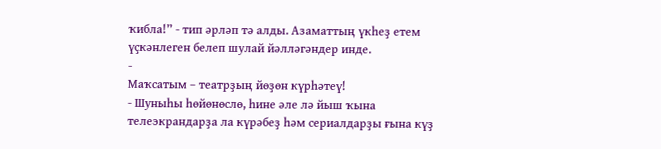ҡибла!” - тип әрләп тә алды. Азаматтың үкһеҙ етем үҫкәнлеген белеп шулай йәлләгәндер инде.
-
Маҡсатым – театрҙың йөҙөн күрһәтеү!
- Шуныһы һөйөнөслө, һине әле лә йыш ҡына телеэкрандарҙа ла күрәбеҙ һәм сериалдарҙы ғына күҙ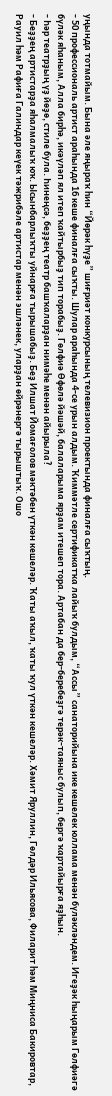уңында тотмайым. Бына әле яңыраҡ һин “Йөрәк һүҙе” шиғриәт конкурсының телевизион проектында финалға сыҡтың.
- 50 профессиональ артист араһында 16 кеше финалға сыҡты. Шулар араһында 4-се урын алдым. Ҡиммәтле сертификатҡа лайыҡ булдым, “Ассы” санаторийына ике кешелек юллама менән бүләкләндем. Игеҙәк һыңарым Гөлфиәгә бүләк яһаным, Алла бирһә, икәүләп ял итеп ҡайтырбыҙ тип торабыҙ. Гөлфиә Өфөлә йәшәй, балаларыма ярҙам итешеп тора. Артабан да бер-беребеҙгә терәк-таяныс булып, бергә ҡартайырға яҙһын.
- Һәр театрҙың үҙ йөҙө, стиле була. Һинеңсә, беҙҙең театр башҡаларҙан нимәһе менән айырыла?
- Беҙҙең артистарҙа яһалмалыҡ юҡ. Ысынбарлыҡты уйнарға тырышабыҙ. Беҙ Илшат Йомағолов мәктәбен үткән кешеләр. Ҡаты аҡыл, ҡаты ҡул үткән кешеләр. Хәмит Яруллин, Гөлдәр Ильясова, Филарит һәм Миңниса Бакировтар, Рауил һәм Рафиға Галиндар кеүек тәжрибәле артистар менән эшләнек, уларҙан өйрәнергә тырыштыҡ. Ошо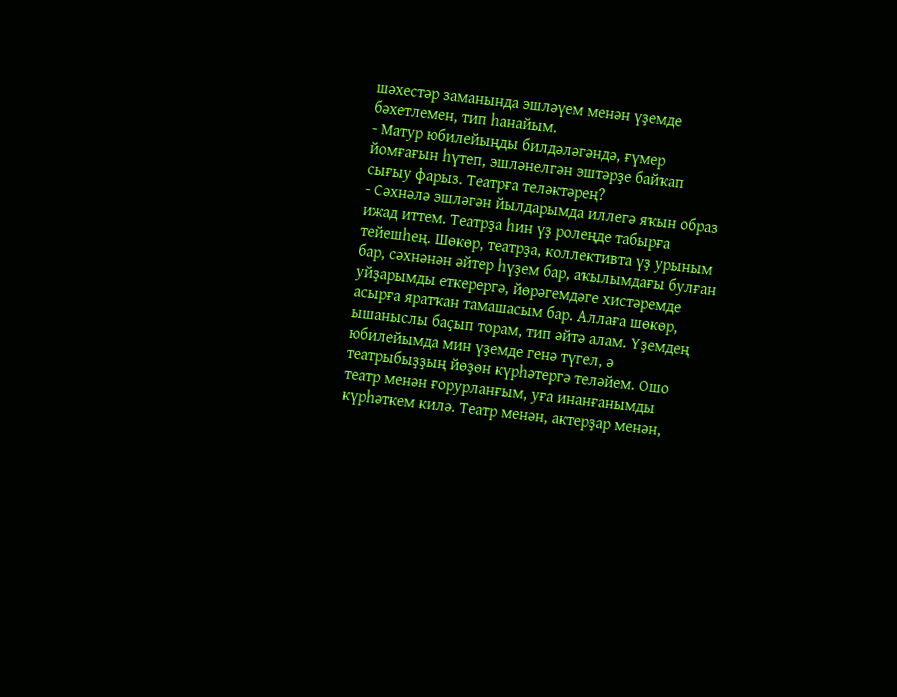шәхестәр заманында эшләүем менән үҙемде бәхетлемен, тип һанайым.
- Матур юбилейыңды билдәләгәндә, ғүмер йомғағын һүтеп, эшләнелгән эштәрҙе байҡап сығыу фарыз. Театрға теләктәрең?
- Сәхнәлә эшләгән йылдарымда иллегә яҡын образ ижад иттем. Театрҙа һин үҙ ролеңде табырға тейешһең. Шөкөр, театрҙа, коллективта үҙ урыным бар, сәхнәнән әйтер һүҙем бар, аҡылымдағы булған уйҙарымды еткерергә, йөрәгемдәге хистәремде асырға яратҡан тамашасым бар. Аллаға шөкөр, ышаныслы баҫып торам, тип әйтә алам. Үҙемдең юбилейымда мин үҙемде генә түгел, ә театрыбыҙҙың йөҙөн күрһәтергә теләйем. Ошо театр менән ғорурланғым, уға инанғанымды күрһәткем килә. Театр менән, актерҙар менән,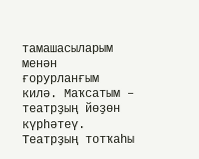тамашасыларым менән ғорурланғым килә. Маҡсатым – театрҙың йөҙөн күрһәтеү. Театрҙың тотҡаһы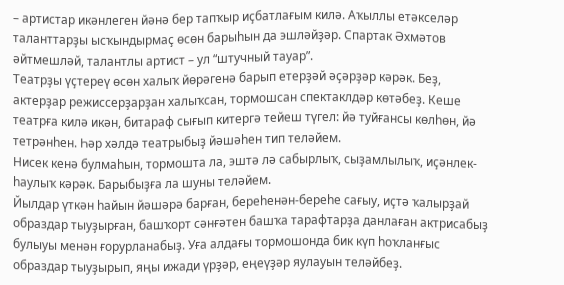– артистар икәнлеген йәнә бер тапҡыр иҫбатлағым килә. Аҡыллы етәкселәр таланттарҙы ысҡындырмаҫ өсөн барыһын да эшләйҙәр. Спартак Әхмәтов әйтмешләй, талантлы артист – ул “штучный тауар”.
Театрҙы үҫтереү өсөн халыҡ йөрәгенә барып етерҙәй әҫәрҙәр кәрәк. Беҙ, актерҙар режиссерҙарҙан халыҡсан, тормошсан спектаклдәр көтәбеҙ. Кеше театрға килә икән, битараф сығып китергә тейеш түгел: йә туйғансы көлһөн, йә тетрәнһен. Һәр хәлдә театрыбыҙ йәшәһен тип теләйем.
Нисек кенә булмаһын, тормошта ла, эштә лә сабырлыҡ, сыҙамлылыҡ, иҫәнлек-һаулыҡ кәрәк. Барыбыҙға ла шуны теләйем.
Йылдар үткән һайын йәшәрә барған, береһенән-береһе сағыу, иҫтә ҡалырҙай образдар тыуҙырған, башҡорт сәнғәтен башҡа тарафтарҙа данлаған актрисабыҙ булыуы менән ғорурланабыҙ. Уға алдағы тормошонда бик күп һоҡланғыс образдар тыуҙырып, яңы ижади үрҙәр, еңеүҙәр яулауын теләйбеҙ.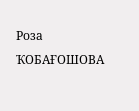Роза ҠОБАҒОШОВА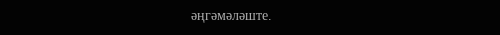әңгәмәләште.